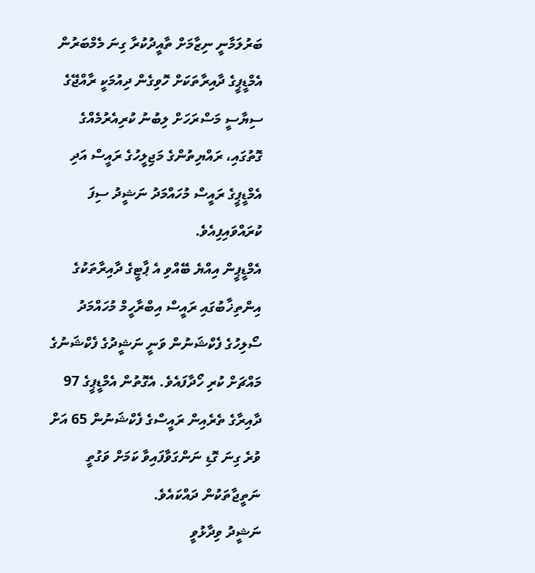ބަރުލަމާނީ ނިޒާމަށް ތާއީދުކުރާ ގިނަ މެމްބަރުން އެމްޑީޕީގެ ދާއިރާތަކަށް ހޮވިގެން ދިއުމަކީ ރާއްޖޭގެ ސިޔާސީ މަސްރަހަށް ލިބުނު ކުރިއެރުމެއްގެ ގޮތުގައި، ރައްޔިތުންގެ މަޖިލީހުގެ ރައީސް އަދި އެމްޑީޕީގެ ރައީސް މުހައްމަދު ނަޝީދު ސިފަ ކުރައްވައިފިއެވެ.
އެމްޑީޕީން އިއްޔެ ބޭއްވި އެ ޕާޓީގެ ދާއިރާތަކުގެ އިންތިޚާބުގައި ރައީސް އިބްރާހީމް މުހައްމަދު ސޯލިހުގެ ފެކްޝަނުން ވަނީ ނަޝީދުގެ ފެކްޝަނުގެ މައްޗަށް ކުރި ހޯދާފައެވެ. އެގޮތުން އެމްޑީޕީގެ 97 ދާއިރާގެ ތެރެއިން ރައީސްގެ ފެކްޝަނުން 65 އަށް ވުރެ ގިނަ ގޮޑި ނަންގަވާފައިވާ ކަމަށް ވަގުތީ ނަތީޖާތަކުން ދައްކައެވެ.
ނަޝީދު ވިދާޅުވީ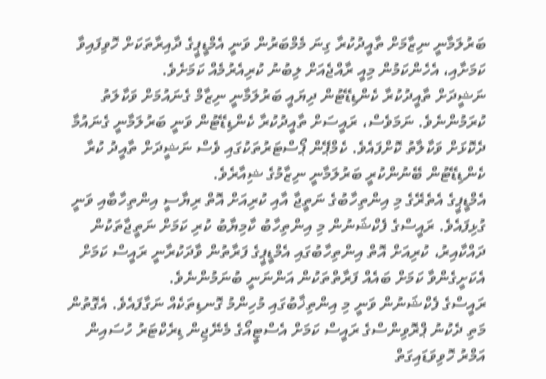ބަރުލަމާނީ ނިޒާމަށް ތާއީދުކުރާ ގިނަ މެމްބަރުން ވަނީ އެމްޑީޕީގެ ދާއިރާތަކަށް ހޮވިފައިވާ ކަމަށާއި، އެހެންކަމުން މިއީ ރާއްޖެއަށް ލިބުނު ކުރިއެރުމެއް ކަމަށެވެ.
ނަޝީދަށް ތާއީދުކުރާ ކެންޑިޑޭޓުން ދިޔައީ ބަރުލަމާނީ ނިޒާމް ގެނައުމަށް ވަކާލަތު ކުރަމުންނެވެ. ނަމަވެސް، ރައީސަށް ތާއީދުކުރާ ކެންޑިޑޭޓުން ވަނީ ބަރުލަމާނީ ގެނައުމާ ދެކޮޅަށް ވަކާލާތު ކޮށްފައެވެ. ކެމްޕޭން ޕޯސްޓަރުތަކުގައި ވެސް ނަޝީދަށް ތާއީދު ކުރާ ކެންޑިޑޭޓުން ބޭނުންކުރީ ބަރުލަމާނީ ނިޒާމުގެ ޝިއާރެވެ.
އެމްޑީޕީގެ އެތެރޭގެ މި އިންތިހާބުގެ ނަތީޖާ އާއި ކުރިއަށް އޮތް ރިޔާސީ އިންތިހާބާއި ވަނީ ގުޅިފައެވެ. ރައީސްގެ ފެކްޝަނުން މި އިންތިހާބު ކާމިޔާބު ކުރި ކަމަށް ނަތީޖާތަކުން ދައްކާއިރު، ކުރިއަށް އޮތް އިންތިހާބުގައި އެމްޑީޕީގެ ފަރާތުން ވާދަކުރާނީ ރައީސް ކަމަށް އެކަށީގެންވާ ކަމަށް ބައެއް ފަރާތްތަކުން އަންނަނީ ބުނަމުންނެވެ.
ރައީސްގެ ފެކްޝަނުން ވަނީ މި އިންތިޚާބުގައި މުހިންމު ގޮނޑިތަކެއް ނަގާފައެވެ. އެގޮތުން މަތި ދެކުނު ޕްރޮވިންސްގެ ރައީސް ކަމަށް އެސްޓީއޯގެ މެނޭޖިން ޑިރެކްޓަރު ހުސައިން އަމްރު ހޮވިވަޑައިގަތް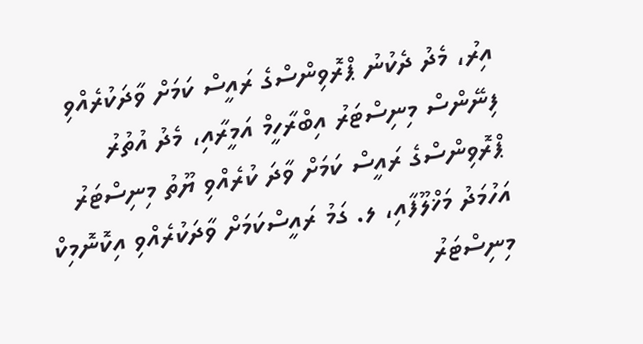އިރު، މެދު ދެކުނު ޕްރޮވިންސްގެ ރައީސް ކަމަށް ވާދަކުރެއްވި ފިނޭންސް މިނިސްޓަރު އިބްރާހީމް އަމީރާއި، މެދު އުތުރު ޕްރޮވިންސްގެ ރައީސް ކަމަށް ވާދަ ކުރެއްވި ޔޫތު މިނިސްޓަރު އަހުމަދު މަޚްލޫފާއި، ލ. ގަމު ރައީސްކަމަށް ވާދަކުރެއްވި އިކޮނޮމިކް މިނިސްޓަރު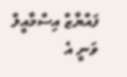ފައްޔާޒް އިސްމާއީލް ވަނީ އެ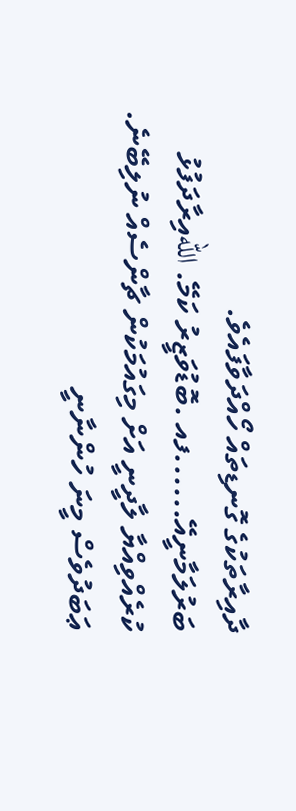ދާއިރާތަކުގެ ގޮނޑިތައް ހޯއްދަވާފައެވެ.
ބަރުލަމާނީއޭ......ފއ .ބޮޑުވަޒީރު ކަމޭ. اللهއިރާދަފުޅު ކުރެއްވިއްޔާ ލާދީނީ އަށް މިގައުމަކުން ޗާންސެއް ނުލިބޭނެ.
ޢަބަދުވެސް މީނަ ހުންނާނީ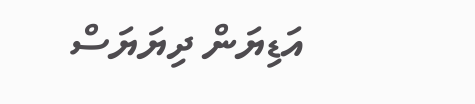އަޑިޔަން ދިޔަޔަސް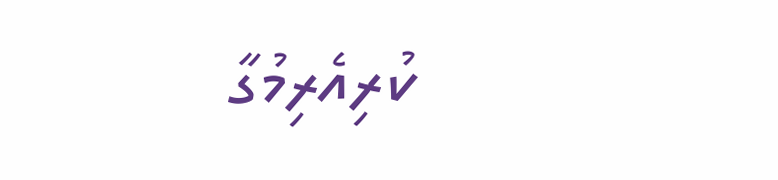ކުރިއެރިމުގާ